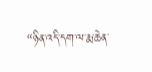“ཉིན་འདི་དག་ལ་རྨ་ཆེན་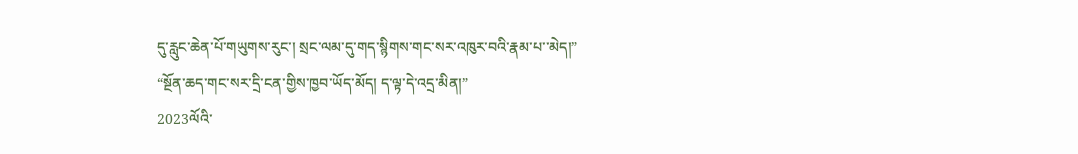དུ་རླུང་ཆེན་པོ་གཡུགས་རུང་། སྲང་ལམ་དུ་གད་སྙིགས་གང་སར་འཁུར་བའི་རྣམ་པ་་མེད།”
“སྔོན་ཆད་གང་སར་དྲི་ངན་གྱིས་ཁྱབ་ཡོད་མོད། ད་ལྟ་དེ་འདྲ་མིན།”
2023ལོའི་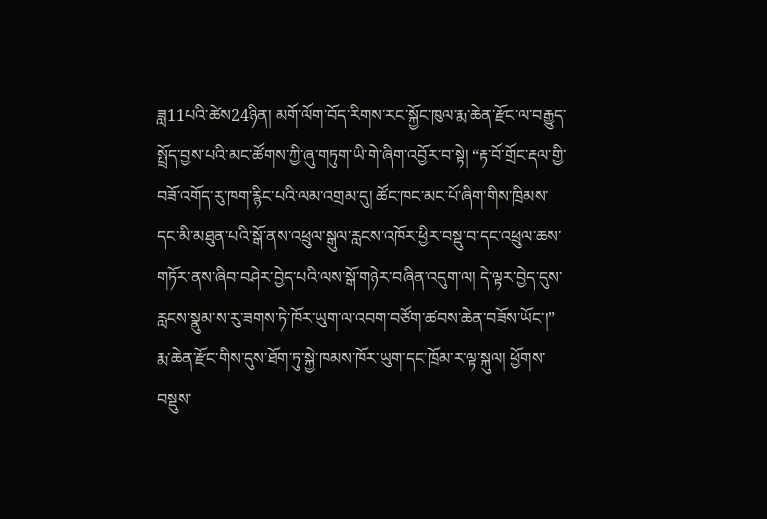ཟླ11པའི་ཚེས24ཉིན། མགོ་ལོག་བོད་རིགས་རང་སྐྱོང་ཁུལ་རྨ་ཆེན་རྫོང་ལ་བརྒྱུད་སྤྲོད་བྱས་པའི་མང་ཚོགས་ཀྱི་ཞུ་གཏུག་ཡི་གེ་ཞིག་འབྱོར་བ་སྟེ། “རྟ་བོ་གྲོང་རྡལ་གྱི་བཟོ་འགོད་རུ་ཁག་རྙིང་པའི་ལམ་འགྲམ་དུ། ཚོང་ཁང་མང་པོ་ཞིག་གིས་ཁྲིམས་དང་མི་མཐུན་པའི་སྒོ་ནས་འཕྲུལ་སྒུལ་རླངས་འཁོར་ཕྱིར་བསྡུ་བ་དང་འཕྲུལ་ཆས་གཏོར་ནས་ཞིབ་བཤེར་བྱེད་པའི་ལས་སྒོ་གཉེར་བཞིན་འདུག་ལ། དེ་ལྟར་བྱེད་དུས་རླངས་སྣུམ་ས་རུ་ཟགས་ཏེ་ཁོར་ཡུག་ལ་འབག་བཙོག་ཚབས་ཆེན་བཟོས་ཡོང་།” རྨ་ཆེན་རྫོང་གིས་དུས་ཐོག་ཏུ་སྐྱེ་ཁམས་ཁོར་ཡུག་དང་ཁྲོམ་ར་ལྟ་སྐུལ། ཕྱོགས་བསྡུས་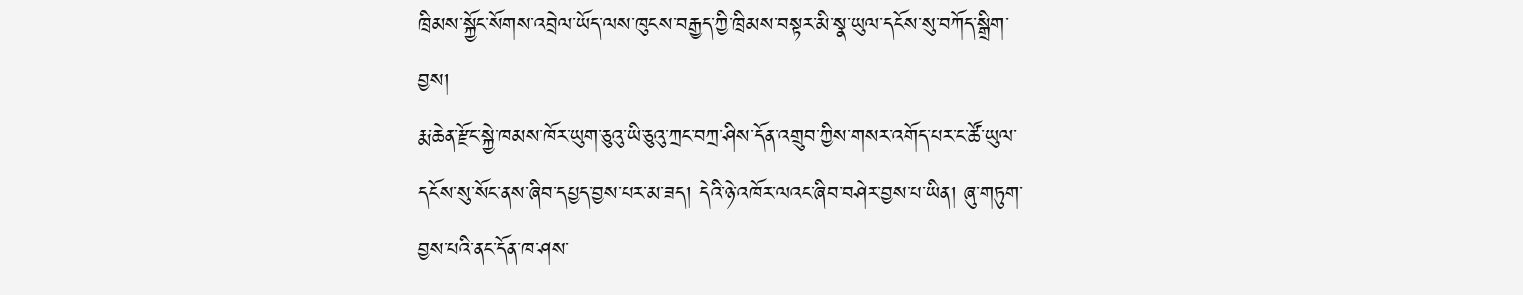ཁྲིམས་སྐྱོང་སོགས་འབྲེལ་ཡོད་ལས་ཁུངས་བརྒྱད་ཀྱི་ཁྲིམས་བསྟར་མི་སྣ་ཡུལ་དངོས་སུ་བཀོད་སྒྲིག་བྱས།
རྨ་ཆེན་རྫོང་སྐྱེ་ཁམས་ཁོར་ཡུག་ཅུའུ་ཡི་ཅུའུ་ཀྲང་བཀྲ་ཤིས་དོན་འགྲུབ་ཀྱིས་གསར་འགོད་པར་ང་ཚོ་ཡུལ་དངོས་སུ་སོང་ནས་ཞིབ་དཔྱད་བྱས་པར་མ་ཟད། དེའི་ཉེ་འཁོར་ལའང་ཞིབ་བཤེར་བྱས་པ་ཡིན། ཞུ་གཏུག་བྱས་པའི་ནང་དོན་ཁ་ཤས་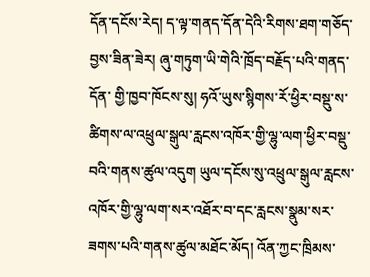དོན་དངོས་རེད། ད་ལྟ་གནད་དོན་དེའི་རིགས་ཐག་གཅོད་བྱས་ཟིན་ཟེར། ཞུ་གཏུག་ཡི་གེའི་ཁྲོད་བརྗོད་པའི་གནད་དོན་ གྱི་ཁྱབ་ཁོངས་སུ། ཧའོ་ཡུས་སྙིགས་རོ་ཕྱིར་བསྡུ་ས་ཚིགས་ལ་འཕྲུལ་སྒུལ་རླངས་འཁོར་གྱི་ལྷུ་ལག་ཕྱིར་བསྡུ་བའི་གནས་ཚུལ་འདུག ཡུལ་དངོས་སུ་འཕྲུལ་སྒུལ་རླངས་འཁོར་གྱི་ལྷུ་ལག་སར་འཐོར་བ་དང་རླངས་སྣུམ་སར་ཟགས་པའི་གནས་ཚུལ་མཐོང་མོད། འོན་ཀྱང་ཁྲིམས་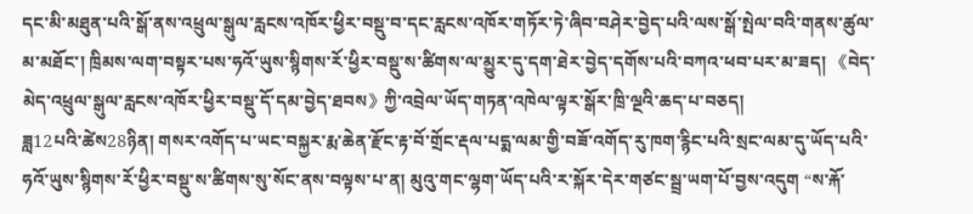དང་མི་མཐུན་པའི་སྒོ་ནས་འཕྲུལ་སྒུལ་རླངས་འཁོར་ཕྱིར་བསྡུ་བ་དང་རླངས་འཁོར་གཏོར་ཏེ་ཞིབ་བཤེར་བྱེད་པའི་ལས་སྒོ་སྤེལ་བའི་གནས་ཚུལ་མ་མཐོང་། ཁྲིམས་ལག་བསྟར་པས་ཧའོ་ཡུས་སྙིགས་རོ་ཕྱིར་བསྡུ་ས་ཚིགས་ལ་མྱུར་དུ་དག་ཐེར་བྱེད་དགོས་པའི་བཀའ་ཕབ་པར་མ་ཟད། 《བེད་མེད་འཕྲུལ་སྒུལ་རླངས་འཁོར་ཕྱིར་བསྡུ་དོ་དམ་བྱེད་ཐབས》ཀྱི་འབྲེལ་ཡོད་གཏན་འཁེལ་ལྟར་སྒོར་ཁྲི་ལྔའི་ཆད་པ་བཅད།
ཟླ12པའི་ཚེས28ཉིན། གསར་འགོད་པ་ཡང་བསྐྱར་རྨ་ཆེན་རྫོང་རྟ་བོ་གྲོང་རྡལ་པདྨ་ལམ་གྱི་བཟོ་འགོད་རུ་ཁག་རྙིང་པའི་སྲང་ལམ་དུ་ཡོད་པའི་ཧའོ་ཡུས་སྙིགས་རོ་ཕྱིར་བསྡུ་ས་ཚིགས་སུ་སོང་ནས་བལྟས་པ་ན། མུའུ་གང་ལྷག་ཡོད་པའི་ར་སྐོར་དེར་གཙང་སྦྲ་ཡག་པོ་བྱས་འདུག “ས་རྐོ་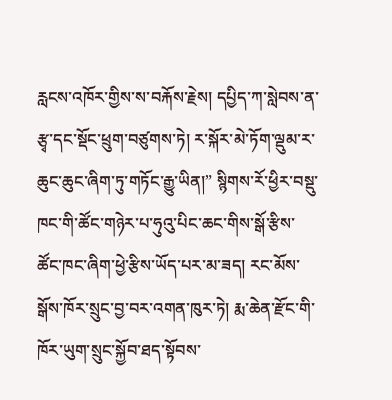རླངས་འཁོར་གྱིས་ས་བརྐོས་རྗེས། དཔྱིད་ཀ་སླེབས་ན་རྩྭ་དང་སྡོང་ཕྲུག་བཙུགས་ཏེ། ར་སྐོར་མེ་ཏོག་ལྡུམ་ར་ཆུང་ཆུང་ཞིག་ཏུ་གཏོང་རྒྱུ་ཡིན།” སྙིགས་རོ་ཕྱིར་བསྡུ་ཁང་གི་ཚོང་གཉེར་པ་ཧུའུ་པིང་ཆང་གིས་སྒོ་རྩིས་ཚོང་ཁང་ཞིག་ཕྱེ་རྩིས་ཡོད་པར་མ་ཟད། རང་མོས་སྒོས་ཁོར་སྲུང་བྱ་བར་འགན་ཁུར་ཏེ། རྨ་ཆེན་རྫོང་གི་ཁོར་ཡུག་སྲུང་སྐྱོབ་ཐད་སྟོབས་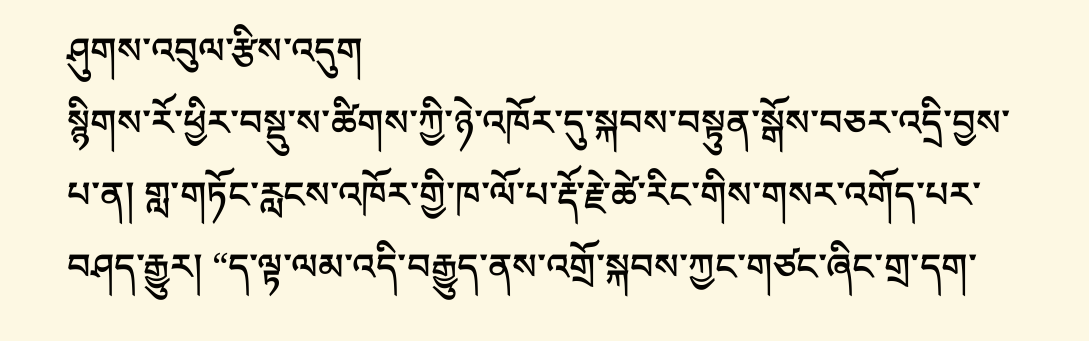ཤུགས་འབུལ་རྩིས་འདུག
སྙིགས་རོ་ཕྱིར་བསྡུ་ས་ཚིགས་ཀྱི་ཉེ་འཁོར་དུ་སྐབས་བསྟུན་སྒོས་བཅར་འདྲི་བྱས་པ་ན། གླ་གཏོང་རླངས་འཁོར་གྱི་ཁ་ལོ་པ་རྡོ་རྗེ་ཚེ་རིང་གིས་གསར་འགོད་པར་བཤད་རྒྱུར། “ད་ལྟ་ལམ་འདི་བརྒྱུད་ནས་འགྲོ་སྐབས་ཀྱང་གཙང་ཞིང་གྲ་དག་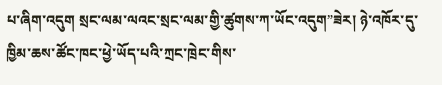པ་ཞིག་འདུག སྲང་ལམ་ལའང་སྲང་ལམ་གྱི་ཚུགས་ཀ་ཡོང་འདུག”ཟེར། ཉེ་འཁོར་དུ་ཁྱིམ་ཆས་ཚོང་ཁང་ཕྱེ་ཡོད་པའི་ཀྲང་ཁྲེང་གིས་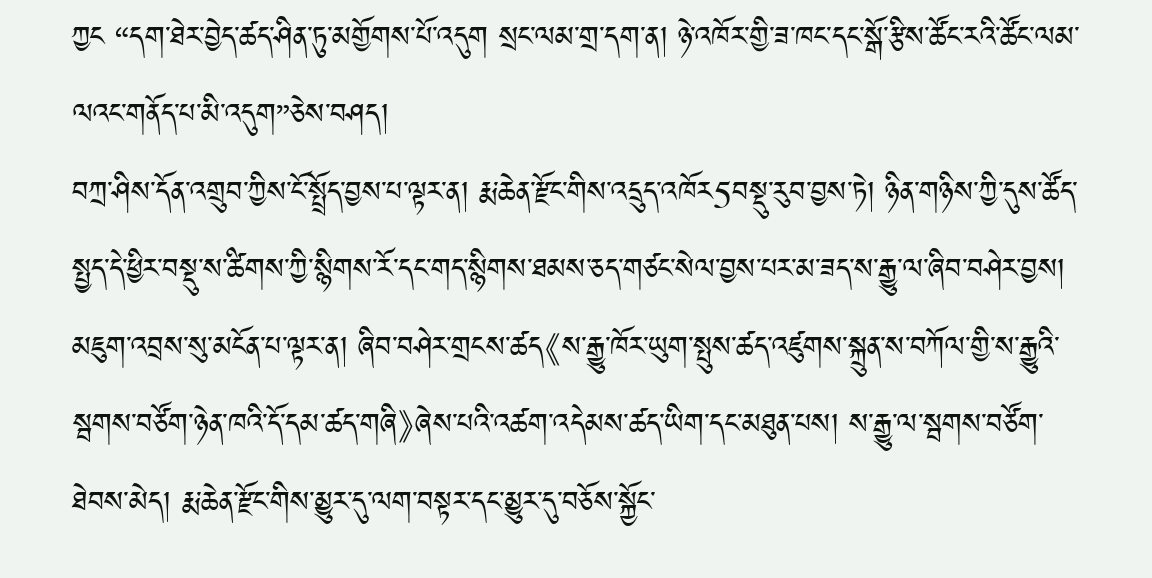ཀྱང “དག་ཐེར་བྱེད་ཚད་ཤིན་ཏུ་མགྱོགས་པོ་འདུག སྲང་ལམ་གྲ་དག་ན། ཉེ་འཁོར་གྱི་ཟ་ཁང་དང་སྒོ་རྩིས་ཚོང་རའི་ཚོང་ལམ་ལའང་གནོད་པ་མི་འདུག”ཅེས་བཤད།
བཀྲ་ཤིས་དོན་འགྲུབ་ཀྱིས་ངོ་སྤྲོད་བྱས་པ་ལྟར་ན། རྨ་ཆེན་རྫོང་གིས་འདྲུད་འཁོར5བསྡུ་རུབ་བྱས་ཏེ། ཉིན་གཉིས་ཀྱི་དུས་ཚོད་སྤྱད་དེ་ཕྱིར་བསྡུ་ས་ཚིགས་ཀྱི་སྙིགས་རོ་དང་གད་སྙིགས་ཐམས་ཅད་གཙང་སེལ་བྱས་པར་མ་ཟད་ས་རྒྱུ་ལ་ཞིབ་བཤེར་བྱས། མཇུག་འབྲས་སུ་མངོན་པ་ལྟར་ན། ཞིབ་བཤེར་གྲངས་ཚད《ས་རྒྱུ་ཁོར་ཡུག་སྤུས་ཚད་འཛུགས་སྐྲུན་ས་བཀོལ་གྱི་ས་རྒྱུའི་སྦགས་བཙོག་ཉེན་ཁའི་དོ་དམ་ཚད་གཞི》ཞེས་པའི་འཚག་འདེམས་ཚད་ཡིག་དང་མཐུན་པས། ས་རྒྱུ་ལ་སྦགས་བཙོག་ཐེབས་མེད། རྨ་ཆེན་རྫོང་གིས་མྱུར་དུ་ལག་བསྟར་དང་མྱུར་དུ་བཅོས་སྐྱོང་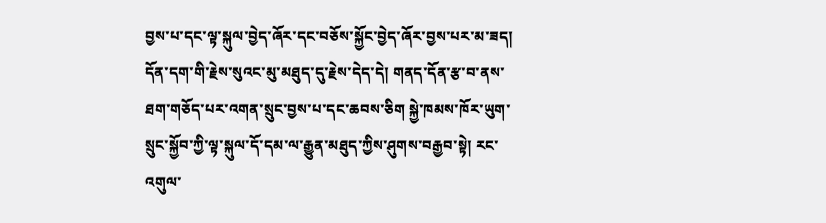བྱས་པ་དང་ལྟ་སྐུལ་བྱེད་ཞོར་དང་བཅོས་སྐྱོང་བྱེད་ཞོར་བྱས་པར་མ་ཟད། དོན་དག་གི་རྗེས་སུའང་མུ་མཐུད་དུ་རྗེས་དེད་དེ། གནད་དོན་རྩ་བ་ནས་ཐག་གཅོད་པར་འགན་སྲུང་བྱས་པ་དང་ཆབས་ཅིག སྐྱེ་ཁམས་ཁོར་ཡུག་སྲུང་སྐྱོབ་ཀྱི་ལྟ་སྐུལ་དོ་དམ་ལ་རྒྱུན་མཐུད་ཀྱིས་ཤུགས་བརྒྱབ་སྟེ། རང་འགུལ་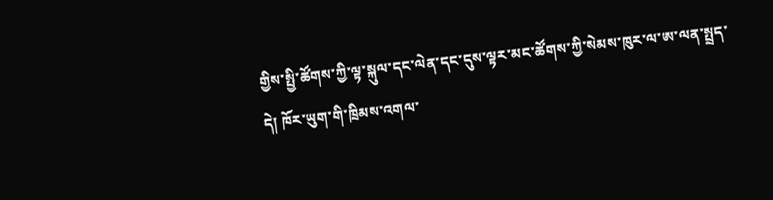གྱིས་སྤྱི་ཚོགས་ཀྱི་ལྟ་སྐུལ་དང་ལེན་དང་དུས་ལྟར་མང་ཚོགས་ཀྱི་སེམས་ཁུར་ལ་ཨ་ལན་སྤྲད་དེ། ཁོར་ཡུག་གི་ཁྲིམས་འགལ་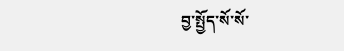བྱ་སྤྱོད་སོ་སོ་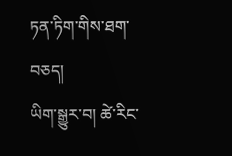ཏན་ཏིག་གིས་ཐག་བཅད།
ཡིག་སྒྱུར་བ། ཚེ་རིང་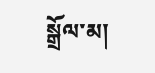སྒྲོལ་མ།